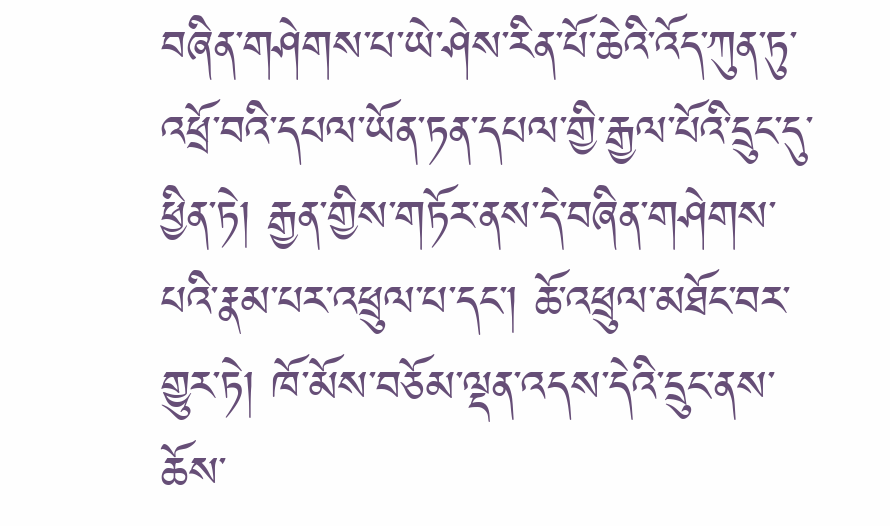བཞིན་གཤེགས་པ་ཡེ་ཤེས་རིན་པོ་ཆེའི་འོད་ཀུན་ཏུ་འཕྲོ་བའི་དཔལ་ཡོན་ཏན་དཔལ་གྱི་རྒྱལ་པོའི་དྲུང་དུ་ཕྱིན་ཏེ། རྒྱན་གྱིས་གཏོར་ནས་དེ་བཞིན་གཤེགས་པའི་རྣམ་པར་འཕྲུལ་པ་དང་། ཆོ་འཕྲུལ་མཐོང་བར་གྱུར་ཏེ། ཁོ་མོས་བཅོམ་ལྡན་འདས་དེའི་དྲུང་ནས་ཆོས་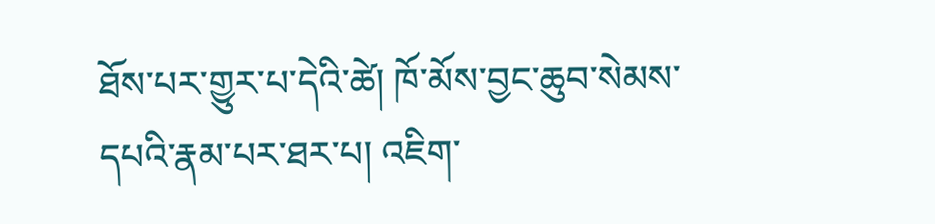ཐོས་པར་གྱུར་པ་དེའི་ཚེ། ཁོ་མོས་བྱང་ཆུབ་སེམས་དཔའི་རྣམ་པར་ཐར་པ། འཇིག་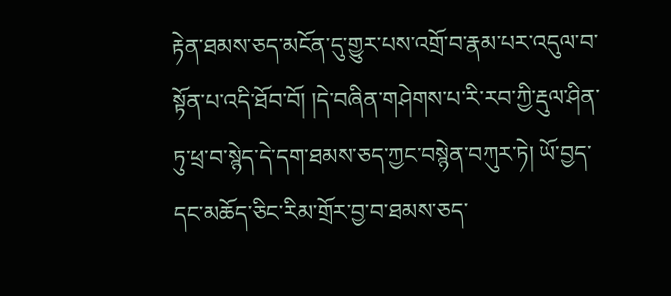རྟེན་ཐམས་ཅད་མངོན་དུ་གྱུར་པས་འགྲོ་བ་རྣམ་པར་འདུལ་བ་སྟོན་པ་འདི་ཐོབ་བོ། །དེ་བཞིན་གཤེགས་པ་རི་རབ་ཀྱི་རྡུལ་ཤིན་ཏུ་ཕྲ་བ་སྙེད་དེ་དག་ཐམས་ཅད་ཀྱང་བསྙེན་བཀུར་ཏེ། ཡོ་བྱད་དང་མཆོད་ཅིང་རིམ་གྲོར་བྱ་བ་ཐམས་ཅད་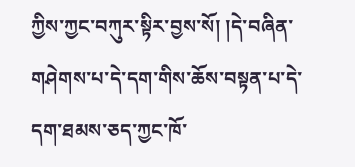ཀྱིས་ཀྱང་བཀུར་སྟིར་བྱས་སོ། །དེ་བཞིན་གཤེགས་པ་དེ་དག་གིས་ཆོས་བསྟན་པ་དེ་དག་ཐམས་ཅད་ཀྱང་ཁོ་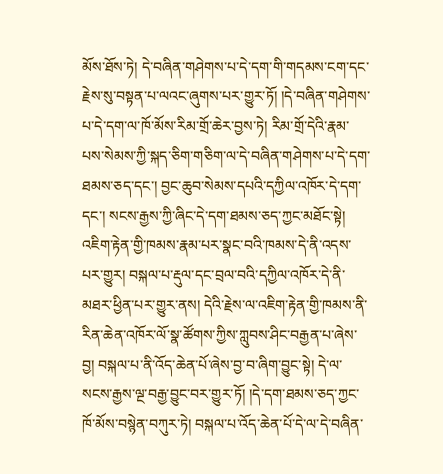མོས་ཐོས་ཏེ། དེ་བཞིན་གཤེགས་པ་དེ་དག་གི་གདམས་ངག་དང་རྗེས་སུ་བསྟན་པ་ལའང་ཞུགས་པར་གྱུར་ཏོ། །དེ་བཞིན་གཤེགས་པ་དེ་དག་ལ་ཁོ་མོས་རིམ་གྲོ་ཆེར་བྱས་ཏེ། རིམ་གྲོ་དེའི་རྣམ་པས་སེམས་ཀྱི་སྐད་ཅིག་གཅིག་ལ་དེ་བཞིན་གཤེགས་པ་དེ་དག་ཐམས་ཅད་དང་། བྱང་ཆུབ་སེམས་དཔའི་དཀྱིལ་འཁོར་དེ་དག་དང་། སངས་རྒྱས་ཀྱི་ཞིང་དེ་དག་ཐམས་ཅད་ཀྱང་མཐོང་སྟེ། འཇིག་རྟེན་གྱི་ཁམས་རྣམ་པར་སྣང་བའི་ཁམས་དེ་ནི་འདས་པར་གྱུར། བསྐལ་པ་རྡུལ་དང་བྲལ་བའི་དཀྱིལ་འཁོར་དེ་ནི་མཐར་ཕྱིན་པར་གྱུར་ནས། དེའི་རྗེས་ལ་འཇིག་རྟེན་གྱི་ཁམས་ནི་རིན་ཆེན་འཁོར་ལོ་སྣ་ཚོགས་ཀྱིས་ཀླུབས་ཤིང་བརྒྱན་པ་ཞེས་བྱ། བསྐལ་པ་ནི་འོད་ཆེན་པོ་ཞེས་བྱ་བ་ཞིག་བྱུང་སྟེ། དེ་ལ་སངས་རྒྱས་ལྔ་བརྒྱ་བྱུང་བར་གྱུར་ཏོ། །དེ་དག་ཐམས་ཅད་ཀྱང་ཁོ་མོས་བསྙེན་བཀུར་ཏེ། བསྐལ་པ་འོད་ཆེན་པོ་དེ་ལ་དེ་བཞིན་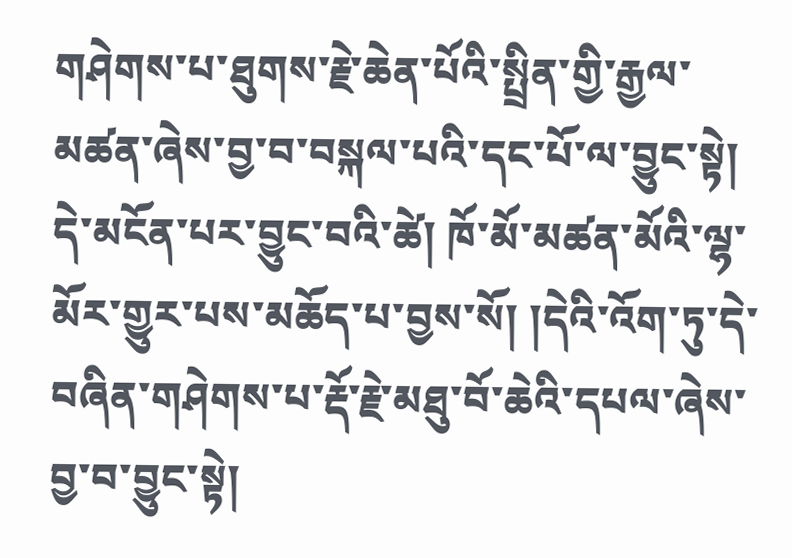གཤེགས་པ་ཐུགས་རྗེ་ཆེན་པོའི་སྤྲིན་གྱི་རྒྱལ་མཚན་ཞེས་བྱ་བ་བསྐལ་པའི་དང་པོ་ལ་བྱུང་སྟེ། དེ་མངོན་པར་བྱུང་བའི་ཚེ། ཁོ་མོ་མཚན་མོའི་ལྷ་མོར་གྱུར་པས་མཆོད་པ་བྱས་སོ། །དེའི་འོག་ཏུ་དེ་བཞིན་གཤེགས་པ་རྡོ་རྗེ་མཐུ་བོ་ཆེའི་དཔལ་ཞེས་བྱ་བ་བྱུང་སྟེ།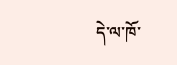དེ་ལ་ཁོ་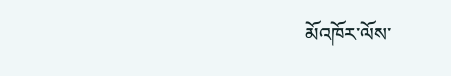མོའཁོར་ལོས་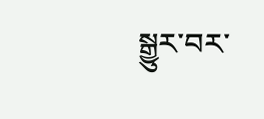སྒྱུར་བར་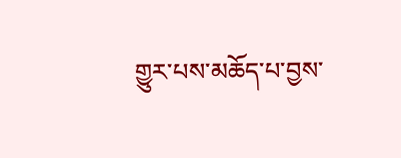གྱུར་པས་མཆོད་པ་བྱས་